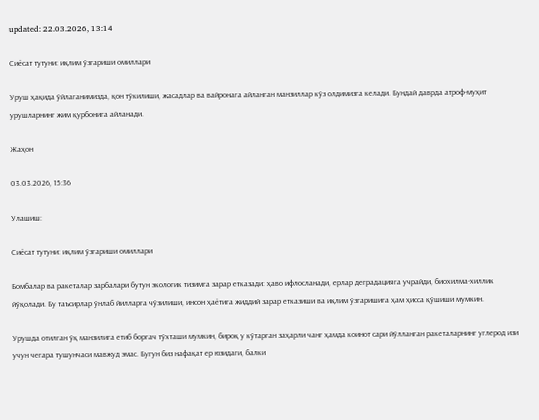updated: 22.03.2026, 13:14

Сиёсат тутуни: иқлим ўзгариши омиллари

Уруш ҳақида ўйлаганимизда, қон тўкилиши, жасадлар ва вайронага айланган манзиллар кўз олдимизга келади. Бундай даврда атроф-муҳит урушларнинг жим қурбонига айланади.

Жаҳон

03.03.2026, 15:36

Улашиш:

Сиёсат тутуни: иқлим ўзгариши омиллари

Бомбалар ва ракеталар зарбалари бутун экологик тизимга зарар етказади: ҳаво ифлосланади, ерлар деградацияга учрайди, биохилма-хиллик йўқолади. Бу таъсирлар ўнлаб йилларга чўзилиши, инсон ҳаётига жиддий зарар етказиши ва иқлим ўзгаришига ҳам ҳисса қўшиши мумкин.

Урушда отилган ўқ манзилига етиб боргач тўхташи мумкин, бироқ у кўтарган заҳарли чанг ҳамда коинот сари йўлланган ракеталарнинг углерод изи учун чегара тушунчаси мавжуд эмас. Бугун биз нафақат ер юзидаги, балки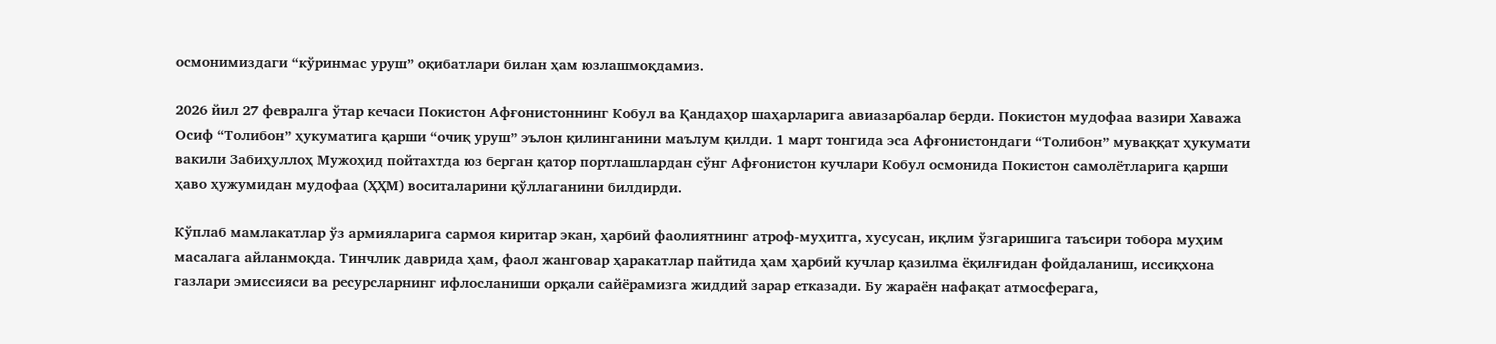осмонимиздаги “кўринмас уруш” оқибатлари билан ҳам юзлашмоқдамиз.

2026 йил 27 февралга ўтар кечаси Покистон Афғонистоннинг Кобул ва Қандаҳор шаҳарларига авиазарбалар берди. Покистон мудофаа вазири Хаважа Осиф “Толибон” ҳукуматига қарши “очиқ уруш” эълон қилинганини маълум қилди. 1 март тонгида эса Афғонистондаги “Толибон” муваққат ҳукумати вакили Забиҳуллоҳ Мужоҳид пойтахтда юз берган қатор портлашлардан сўнг Афғонистон кучлари Кобул осмонида Покистон самолётларига қарши ҳаво ҳужумидан мудофаа (ҲҲМ) воситаларини қўллаганини билдирди.

Кўплаб мамлакатлар ўз армияларига сармоя киритар экан, ҳарбий фаолиятнинг атроф-муҳитга, хусусан, иқлим ўзгаришига таъсири тобора муҳим масалага айланмоқда. Тинчлик даврида ҳам, фаол жанговар ҳаракатлар пайтида ҳам ҳарбий кучлар қазилма ёқилғидан фойдаланиш, иссиқхона газлари эмиссияси ва ресурсларнинг ифлосланиши орқали сайёрамизга жиддий зарар етказади. Бу жараён нафақат атмосферага,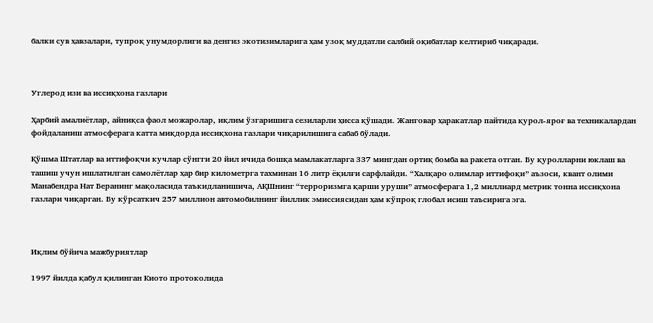балки сув ҳавзалари, тупроқ унумдорлиги ва денгиз экотизимларига ҳам узоқ муддатли салбий оқибатлар келтириб чиқаради.



Углерод изи ва иссиқхона газлари

Ҳарбий амалиётлар, айниқса фаол можаролар, иқлим ўзгаришига сезиларли ҳисса қўшади. Жанговар ҳаракатлар пайтида қурол-яроғ ва техникалардан фойдаланиш атмосферага катта миқдорда иссиқхона газлари чиқарилишига сабаб бўлади.

Қўшма Штатлар ва иттифоқчи кучлар сўнгги 20 йил ичида бошқа мамлакатларга 337 мингдан ортиқ бомба ва ракета отган. Бу қуролларни юклаш ва ташиш учун ишлатилган самолётлар ҳар бир километрга тахминан 16 литр ёқилғи сарфлайди. “Халқаро олимлар иттифоқи” аъзоси, квант олими Манабендра Нат Беранинг мақоласида таъкидланишича, АҚШнинг “терроризмга қарши уруши” атмосферага 1,2 миллиард метрик тонна иссиқхона газлари чиқарган. Бу кўрсаткич 257 миллион автомобилнинг йиллик эмиссиясидан ҳам кўпроқ глобал исиш таъсирига эга.



Иқлим бўйича мажбуриятлар

1997 йилда қабул қилинган Киото протоколида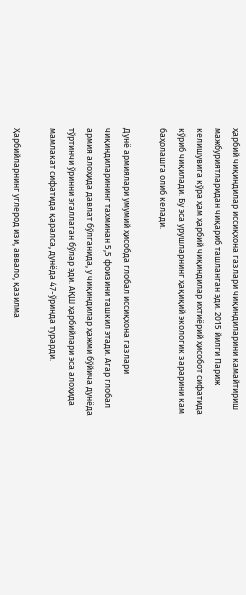ҳарбий чиқиндилар иссиқхона газлари чиқиндиларини камайтириш мажбуриятларидан чиқариб ташланган эди. 2015 йилги Париж келишувига кўра ҳам ҳарбий чиқиндилар ихтиёрий ҳисобот сифатида кўриб чиқилади. Бу эса урушларнинг ҳақиқий экологик зарарини кам баҳолашга олиб келади.

Дунё армиялари умумий ҳисобда глобал иссиқхона газлари чиқиндиларининг тахминан 5,5 фоизини ташкил этади. Агар глобал армия алоҳида давлат бўлганида, у чиқиндилар ҳажми бўйича дунёда тўртинчи ўринни эгаллаган бўлар эди. АҚШ ҳарбийлари эса алоҳида мамлакат сифатида қаралса, дунёда 47-ўринда турарди.

Ҳарбийларнинг углерод изи, аввало, қазилма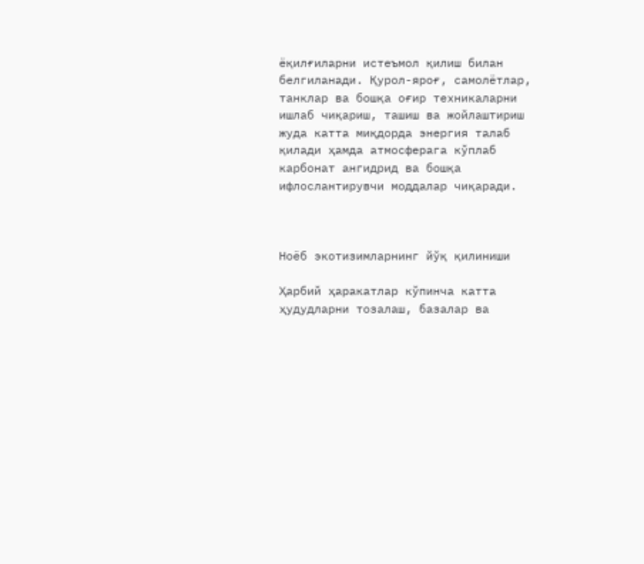ёқилғиларни истеъмол қилиш билан белгиланади. Қурол-яроғ, самолётлар, танклар ва бошқа оғир техникаларни ишлаб чиқариш, ташиш ва жойлаштириш жуда катта миқдорда энергия талаб қилади ҳамда атмосферага кўплаб карбонат ангидрид ва бошқа ифлослантирувчи моддалар чиқаради.



Ноёб экотизимларнинг йўқ қилиниши

Ҳарбий ҳаракатлар кўпинча катта ҳудудларни тозалаш, базалар ва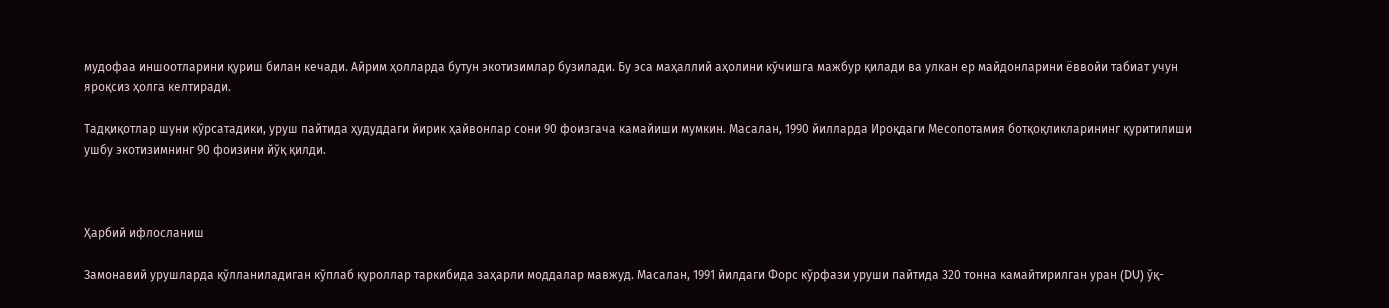мудофаа иншоотларини қуриш билан кечади. Айрим ҳолларда бутун экотизимлар бузилади. Бу эса маҳаллий аҳолини кўчишга мажбур қилади ва улкан ер майдонларини ёввойи табиат учун яроқсиз ҳолга келтиради.

Тадқиқотлар шуни кўрсатадики, уруш пайтида ҳудуддаги йирик ҳайвонлар сони 90 фоизгача камайиши мумкин. Масалан, 1990 йилларда Ироқдаги Месопотамия ботқоқликларининг қуритилиши ушбу экотизимнинг 90 фоизини йўқ қилди.



Ҳарбий ифлосланиш

Замонавий урушларда қўлланиладиган кўплаб қуроллар таркибида заҳарли моддалар мавжуд. Масалан, 1991 йилдаги Форс кўрфази уруши пайтида 320 тонна камайтирилган уран (DU) ўқ-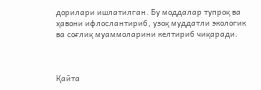дорилари ишлатилган. Бу моддалар тупроқ ва ҳавони ифлослантириб, узоқ муддатли экологик ва соғлиқ муаммоларини келтириб чиқаради.



Қайта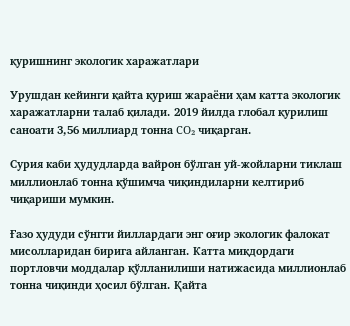қуришнинг экологик харажатлари

Урушдан кейинги қайта қуриш жараёни ҳам катта экологик харажатларни талаб қилади. 2019 йилда глобал қурилиш саноати 3,56 миллиард тонна CO₂ чиқарган.

Сурия каби ҳудудларда вайрон бўлган уй-жойларни тиклаш миллионлаб тонна қўшимча чиқиндиларни келтириб чиқариши мумкин.

Ғазо ҳудуди сўнгги йиллардаги энг оғир экологик фалокат мисолларидан бирига айланган. Катта миқдордаги портловчи моддалар қўлланилиши натижасида миллионлаб тонна чиқинди ҳосил бўлган. Қайта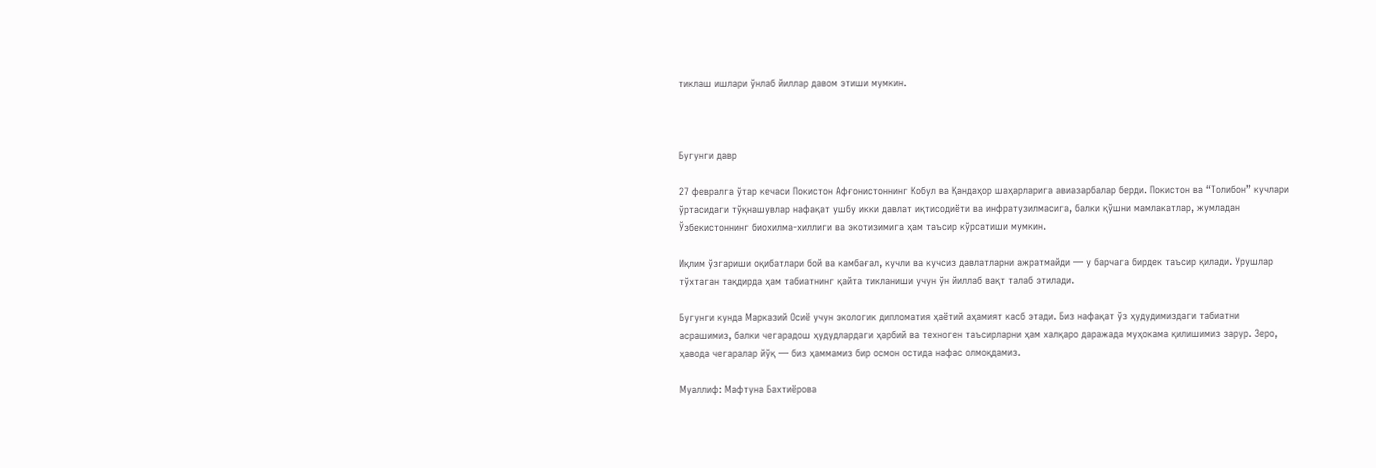тиклаш ишлари ўнлаб йиллар давом этиши мумкин.



Бугунги давр

27 февралга ўтар кечаси Покистон Афғонистоннинг Кобул ва Қандаҳор шаҳарларига авиазарбалар берди. Покистон ва “Толибон” кучлари ўртасидаги тўқнашувлар нафақат ушбу икки давлат иқтисодиёти ва инфратузилмасига, балки қўшни мамлакатлар, жумладан Ўзбекистоннинг биохилма-хиллиги ва экотизимига ҳам таъсир кўрсатиши мумкин.

Иқлим ўзгариши оқибатлари бой ва камбағал, кучли ва кучсиз давлатларни ажратмайди — у барчага бирдек таъсир қилади. Урушлар тўхтаган тақдирда ҳам табиатнинг қайта тикланиши учун ўн йиллаб вақт талаб этилади.

Бугунги кунда Марказий Осиё учун экологик дипломатия ҳаётий аҳамият касб этади. Биз нафақат ўз ҳудудимиздаги табиатни асрашимиз, балки чегарадош ҳудудлардаги ҳарбий ва техноген таъсирларни ҳам халқаро даражада муҳокама қилишимиз зарур. Зеро, ҳавода чегаралар йўқ — биз ҳаммамиз бир осмон остида нафас олмоқдамиз.

Муаллиф: Мафтуна Бахтиёрова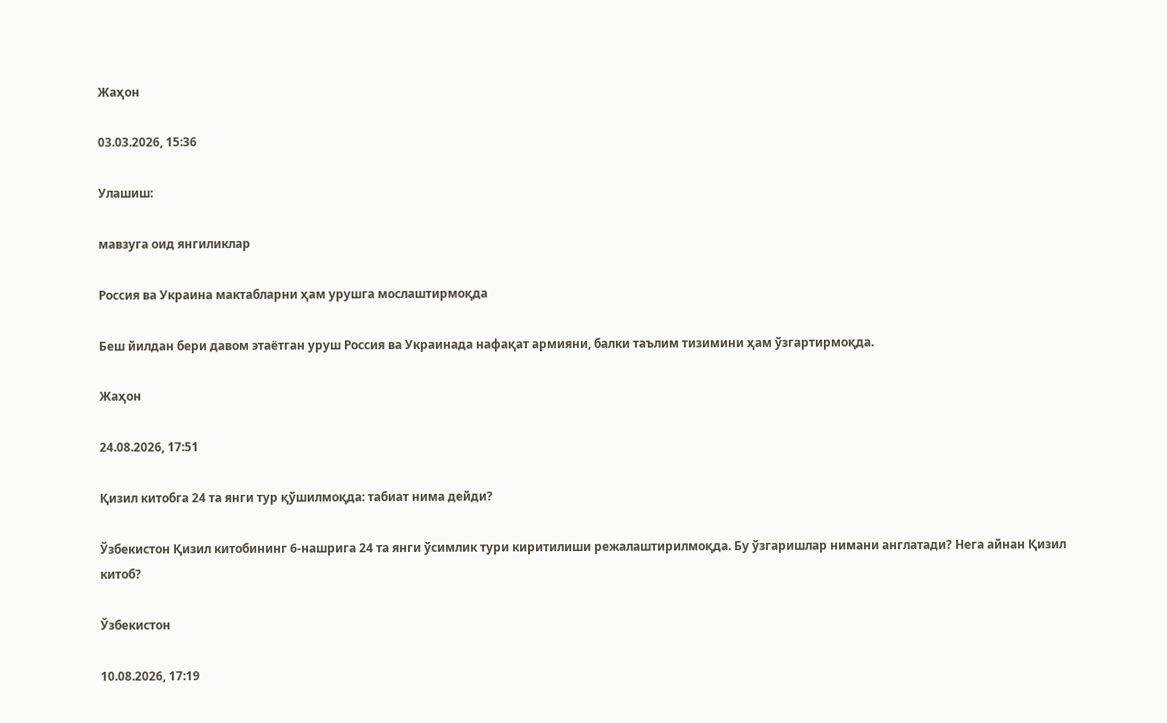Жаҳон

03.03.2026, 15:36

Улашиш:

мавзуга оид янгиликлар

Россия ва Украина мактабларни ҳам урушга мослаштирмоқда

Беш йилдан бери давом этаётган уруш Россия ва Украинада нафақат армияни, балки таълим тизимини ҳам ўзгартирмоқда.

Жаҳон

24.08.2026, 17:51

Қизил китобга 24 та янги тур қўшилмоқда: табиат нима дейди?

Ўзбекистон Қизил китобининг 6-нашрига 24 та янги ўсимлик тури киритилиши режалаштирилмоқда. Бу ўзгаришлар нимани англатади? Нега айнан Қизил китоб?

Ўзбекистон

10.08.2026, 17:19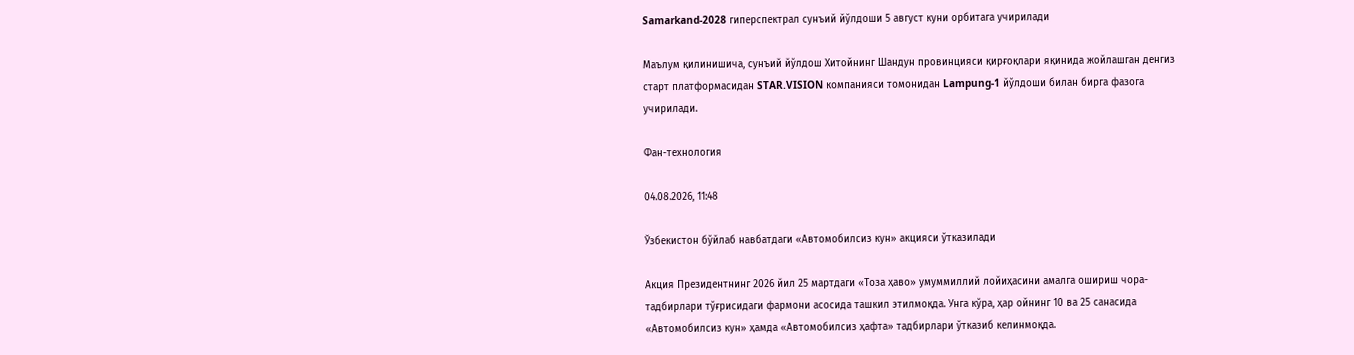Samarkand-2028 гиперспектрал сунъий йўлдоши 5 август куни орбитага учирилади

Маълум қилинишича, сунъий йўлдош Хитойнинг Шандун провинцияси қирғоқлари яқинида жойлашган денгиз старт платформасидан STAR.VISION компанияси томонидан Lampung-1 йўлдоши билан бирга фазога учирилади.

Фан-технология

04.08.2026, 11:48

Ўзбекистон бўйлаб навбатдаги «Автомобилсиз кун» акцияси ўтказилади

Акция Президентнинг 2026 йил 25 мартдаги «Тоза ҳаво» умуммиллий лойиҳасини амалга ошириш чора-тадбирлари тўғрисидаги фармони асосида ташкил этилмоқда. Унга кўра, ҳар ойнинг 10 ва 25 санасида «Автомобилсиз кун» ҳамда «Автомобилсиз ҳафта» тадбирлари ўтказиб келинмоқда.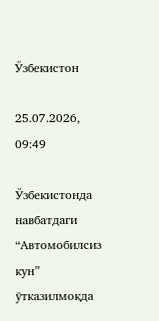Ўзбекистон

25.07.2026, 09:49

Ўзбекистонда навбатдаги “Автомобилсиз кун” ўтказилмоқда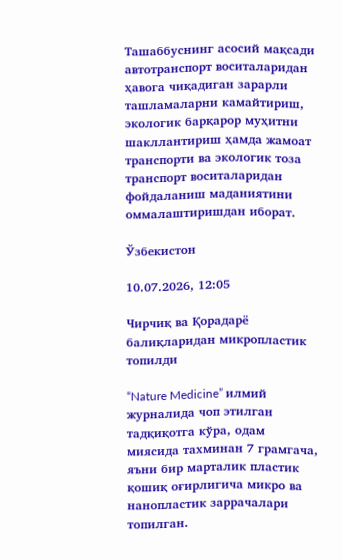Ташаббуснинг асосий мақсади автотранспорт воситаларидан ҳавога чиқадиган зарарли ташламаларни камайтириш, экологик барқарор муҳитни шакллантириш ҳамда жамоат транспорти ва экологик тоза транспорт воситаларидан фойдаланиш маданиятини оммалаштиришдан иборат.

Ўзбекистон

10.07.2026, 12:05

Чирчиқ ва Қорадарё балиқларидан микропластик топилди

“Nature Medicine” илмий журналида чоп этилган тадқиқотга кўра, одам миясида тахминан 7 грамгача, яъни бир марталик пластик қошиқ оғирлигича микро ва нанопластик заррачалари топилган.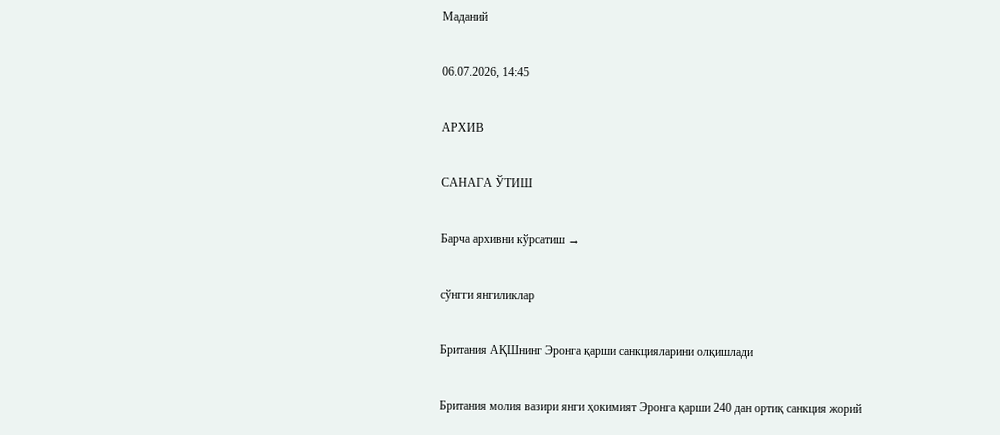Маданий

06.07.2026, 14:45

АРХИВ

САНАГА ЎТИШ

Барча архивни кўрсатиш →

сўнгги янгиликлар

Британия АҚШнинг Эронга қарши санкцияларини олқишлади

Британия молия вазири янги ҳокимият Эронга қарши 240 дан ортиқ санкция жорий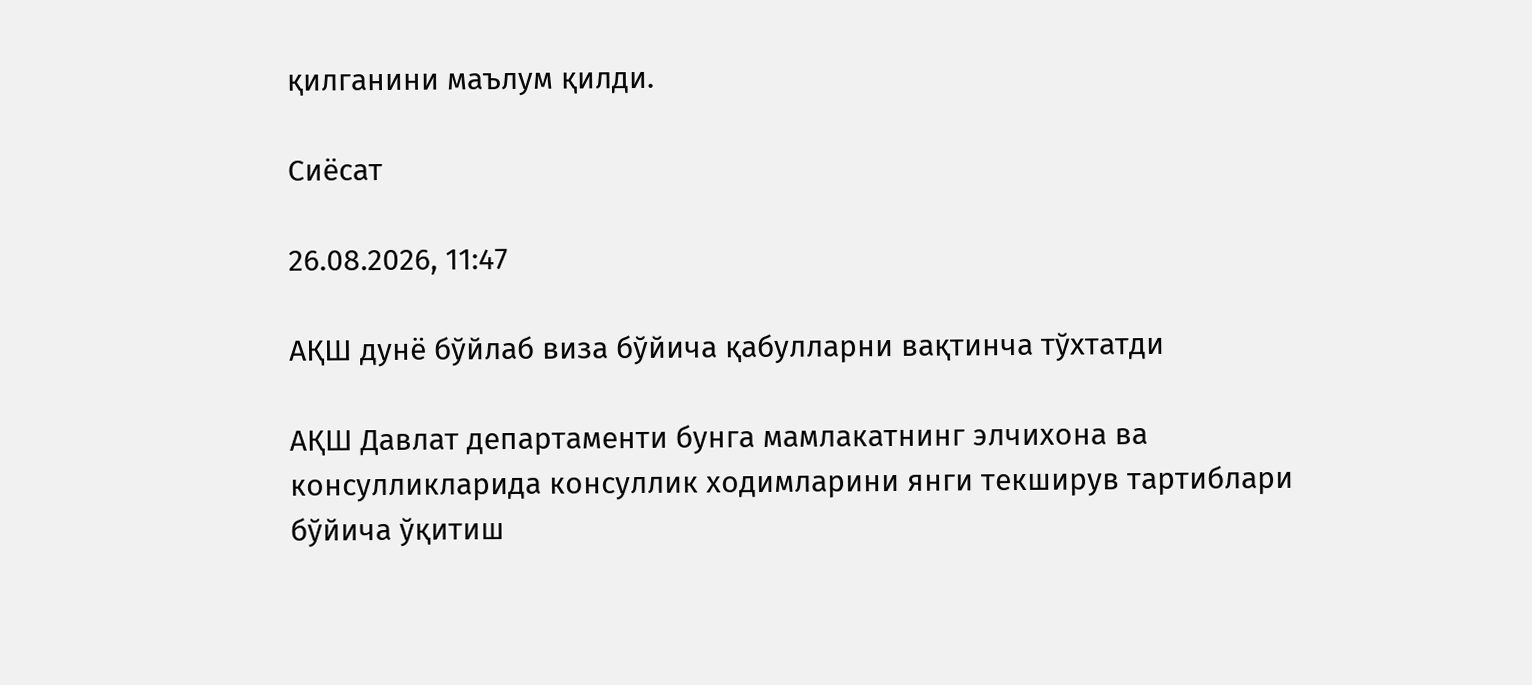қилганини маълум қилди.

Сиёсат

26.08.2026, 11:47

АҚШ дунё бўйлаб виза бўйича қабулларни вақтинча тўхтатди

АҚШ Давлат департаменти бунга мамлакатнинг элчихона ва консулликларида консуллик ходимларини янги текширув тартиблари бўйича ўқитиш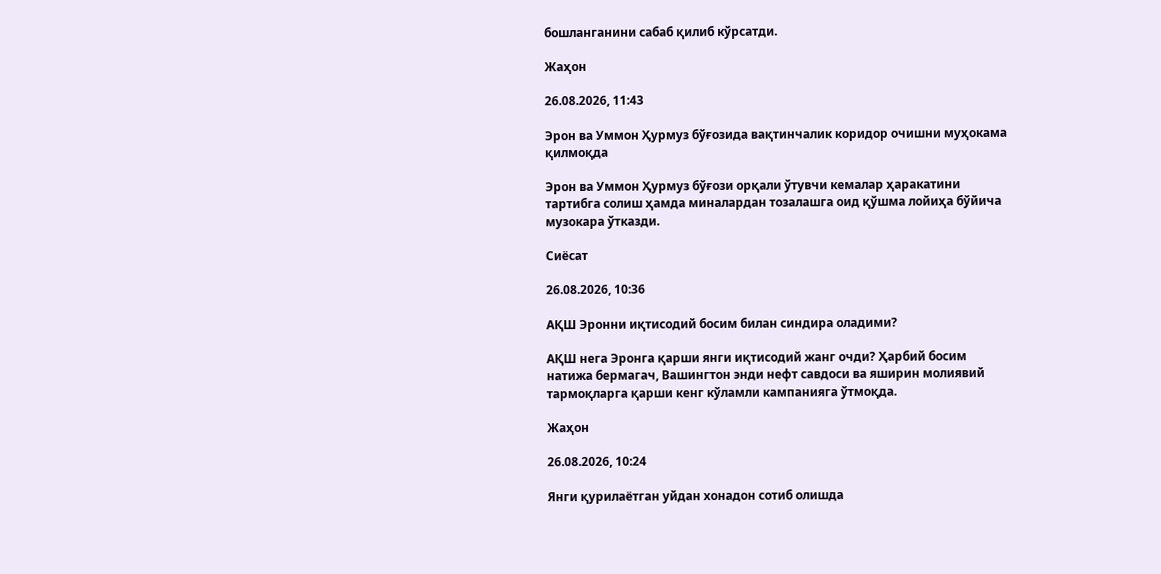бошланганини сабаб қилиб кўрсатди.

Жаҳон

26.08.2026, 11:43

Эрон ва Уммон Ҳурмуз бўғозида вақтинчалик коридор очишни муҳокама қилмоқда

Эрон ва Уммон Ҳурмуз бўғози орқали ўтувчи кемалар ҳаракатини тартибга солиш ҳамда миналардан тозалашга оид қўшма лойиҳа бўйича музокара ўтказди.

Сиёсат

26.08.2026, 10:36

АҚШ Эронни иқтисодий босим билан синдира оладими?

АҚШ нега Эронга қарши янги иқтисодий жанг очди? Ҳарбий босим натижа бермагач, Вашингтон энди нефт савдоси ва яширин молиявий тармоқларга қарши кенг кўламли кампанияга ўтмоқда.

Жаҳон

26.08.2026, 10:24

Янги қурилаётган уйдан хонадон сотиб олишда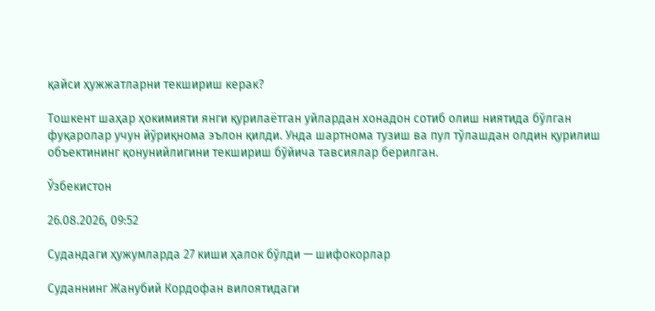қайси ҳужжатларни текшириш керак?

Тошкент шаҳар ҳокимияти янги қурилаётган уйлардан хонадон сотиб олиш ниятида бўлган фуқаролар учун йўриқнома эълон қилди. Унда шартнома тузиш ва пул тўлашдан олдин қурилиш объектининг қонунийлигини текшириш бўйича тавсиялар берилган.

Ўзбекистон

26.08.2026, 09:52

Судандаги ҳужумларда 27 киши ҳалок бўлди — шифокорлар

Суданнинг Жанубий Кордофан вилоятидаги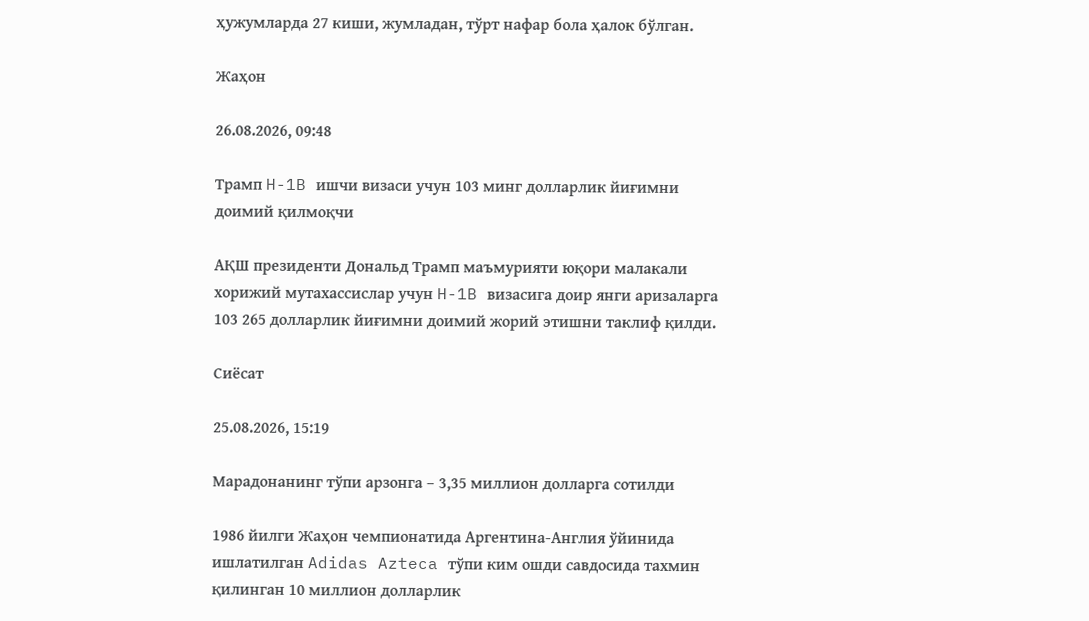ҳужумларда 27 киши, жумладан, тўрт нафар бола ҳалок бўлган.

Жаҳон

26.08.2026, 09:48

Трамп H-1B ишчи визаси учун 103 минг долларлик йиғимни доимий қилмоқчи

АҚШ президенти Дональд Трамп маъмурияти юқори малакали хорижий мутахассислар учун H-1B визасига доир янги аризаларга 103 265 долларлик йиғимни доимий жорий этишни таклиф қилди.

Сиёсат

25.08.2026, 15:19

Марадонанинг тўпи арзонга – 3,35 миллион долларга сотилди

1986 йилги Жаҳон чемпионатида Аргентина-Англия ўйинида ишлатилган Adidas Azteca тўпи ким ошди савдосида тахмин қилинган 10 миллион долларлик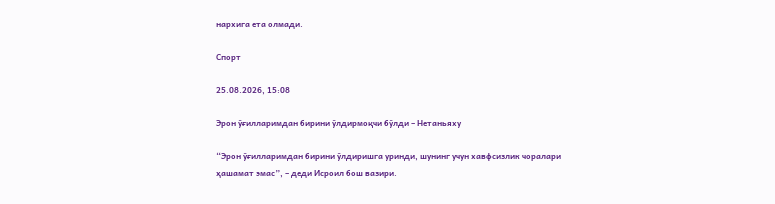нархига ета олмади.

Спорт

25.08.2026, 15:08

Эрон ўғилларимдан бирини ўлдирмоқчи бўлди – Нетаньяху

“Эрон ўғилларимдан бирини ўлдиришга уринди, шунинг учун хавфсизлик чоралари ҳашамат эмас”, – деди Исроил бош вазири.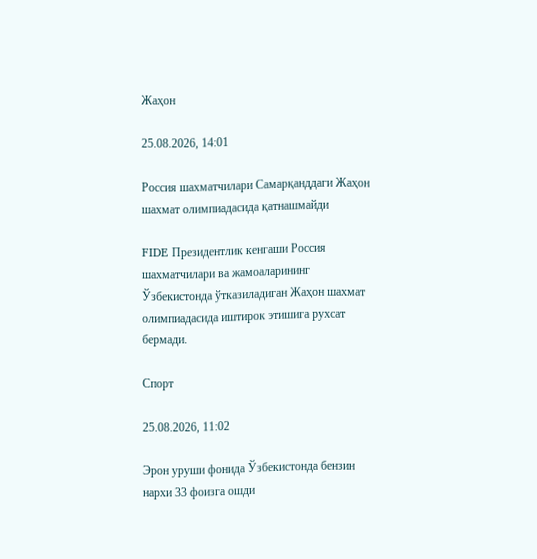Жаҳон

25.08.2026, 14:01

Россия шахматчилари Самарқанддаги Жаҳон шахмат олимпиадасида қатнашмайди

FIDE Президентлик кенгаши Россия шахматчилари ва жамоаларининг Ўзбекистонда ўтказиладиган Жаҳон шахмат олимпиадасида иштирок этишига рухсат бермади.

Спорт

25.08.2026, 11:02

Эрон уруши фонида Ўзбекистонда бензин нархи 33 фоизга ошди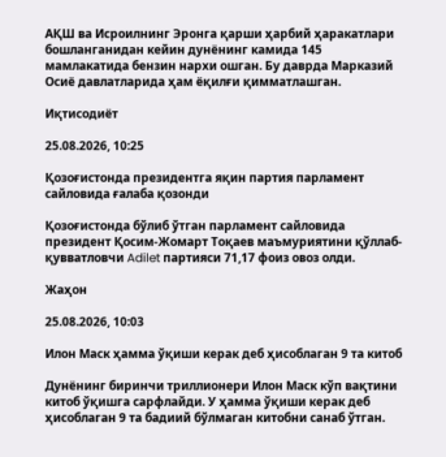АҚШ ва Исроилнинг Эронга қарши ҳарбий ҳаракатлари бошланганидан кейин дунёнинг камида 145 мамлакатида бензин нархи ошган. Бу даврда Марказий Осиё давлатларида ҳам ёқилғи қимматлашган.

Иқтисодиёт

25.08.2026, 10:25

Қозоғистонда президентга яқин партия парламент сайловида ғалаба қозонди

Қозоғистонда бўлиб ўтган парламент сайловида президент Қосим-Жомарт Тоқаев маъмуриятини қўллаб-қувватловчи Adilet партияси 71,17 фоиз овоз олди.

Жаҳон

25.08.2026, 10:03

Илон Маск ҳамма ўқиши керак деб ҳисоблаган 9 та китоб

Дунёнинг биринчи триллионери Илон Маск кўп вақтини китоб ўқишга сарфлайди. У ҳамма ўқиши керак деб ҳисоблаган 9 та бадиий бўлмаган китобни санаб ўтган.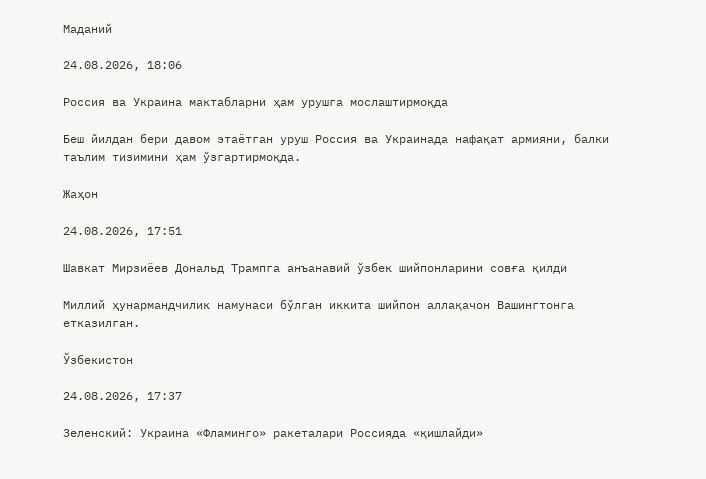Маданий

24.08.2026, 18:06

Россия ва Украина мактабларни ҳам урушга мослаштирмоқда

Беш йилдан бери давом этаётган уруш Россия ва Украинада нафақат армияни, балки таълим тизимини ҳам ўзгартирмоқда.

Жаҳон

24.08.2026, 17:51

Шавкат Мирзиёев Дональд Трампга анъанавий ўзбек шийпонларини совға қилди

Миллий ҳунармандчилик намунаси бўлган иккита шийпон аллақачон Вашингтонга етказилган.

Ўзбекистон

24.08.2026, 17:37

Зеленский: Украина «Фламинго» ракеталари Россияда «қишлайди»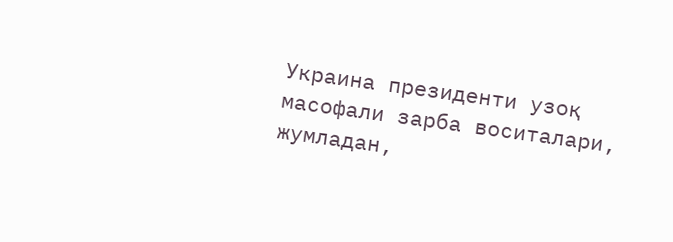Украина президенти узоқ масофали зарба воситалари, жумладан,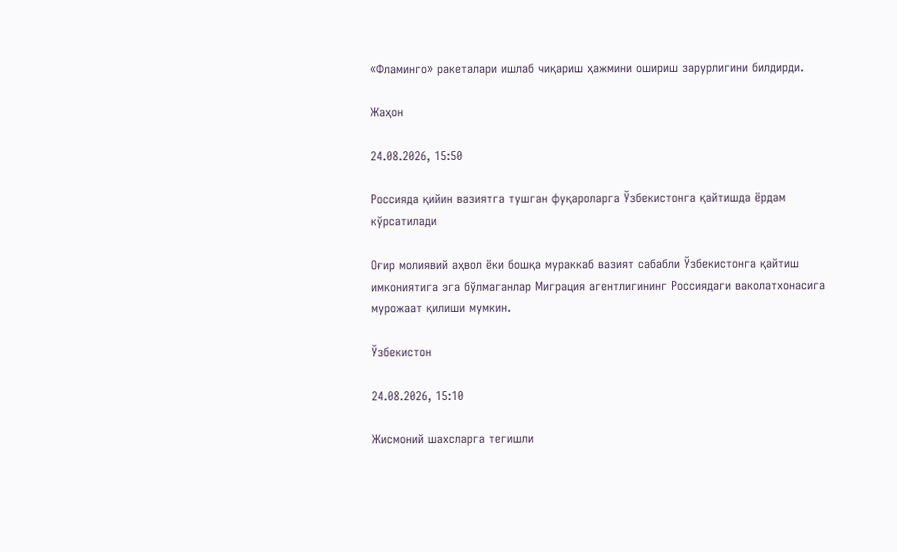«Фламинго» ракеталари ишлаб чиқариш ҳажмини ошириш зарурлигини билдирди.

Жаҳон

24.08.2026, 15:50

Россияда қийин вазиятга тушган фуқароларга Ўзбекистонга қайтишда ёрдам кўрсатилади

Оғир молиявий аҳвол ёки бошқа мураккаб вазият сабабли Ўзбекистонга қайтиш имкониятига эга бўлмаганлар Миграция агентлигининг Россиядаги ваколатхонасига мурожаат қилиши мумкин.

Ўзбекистон

24.08.2026, 15:10

Жисмоний шахсларга тегишли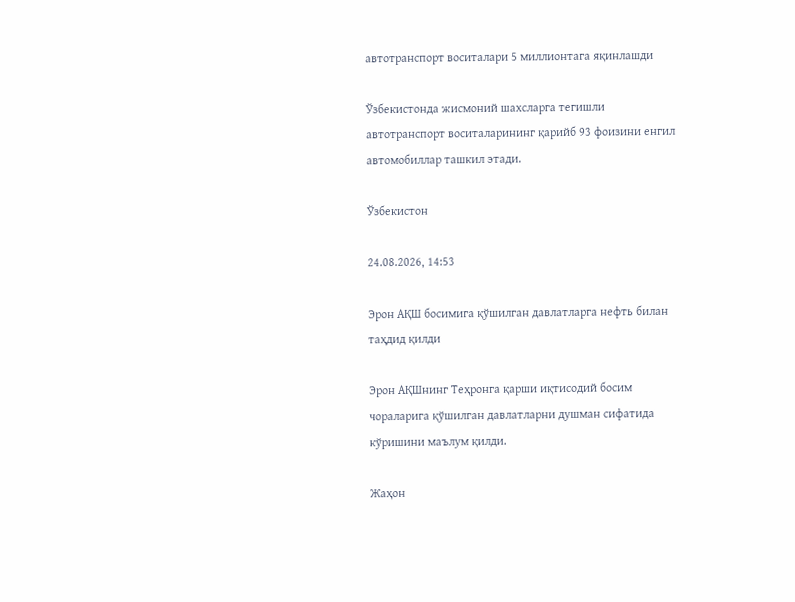автотранспорт воситалари 5 миллионтага яқинлашди

Ўзбекистонда жисмоний шахсларга тегишли автотранспорт воситаларининг қарийб 93 фоизини енгил автомобиллар ташкил этади.

Ўзбекистон

24.08.2026, 14:53

Эрон АҚШ босимига қўшилган давлатларга нефть билан таҳдид қилди

Эрон АҚШнинг Теҳронга қарши иқтисодий босим чораларига қўшилган давлатларни душман сифатида кўришини маълум қилди.

Жаҳон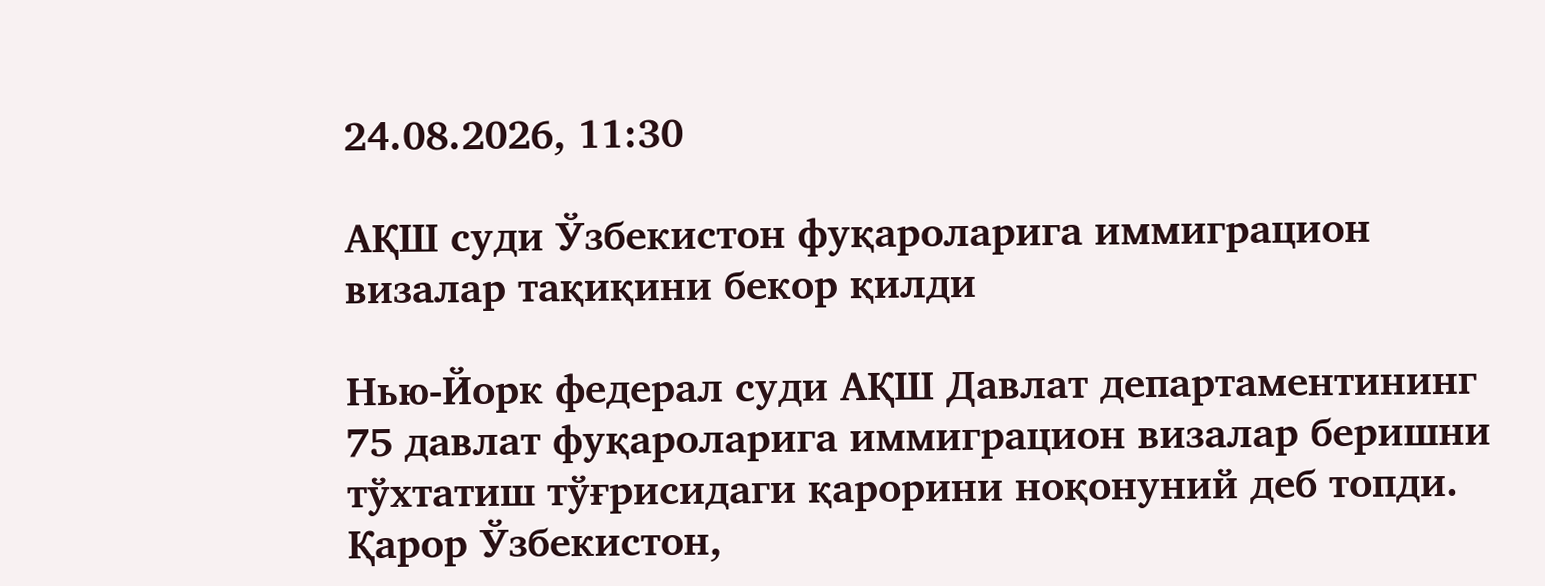24.08.2026, 11:30

АҚШ суди Ўзбекистон фуқароларига иммиграцион визалар тақиқини бекор қилди

Нью-Йорк федерал суди АҚШ Давлат департаментининг 75 давлат фуқароларига иммиграцион визалар беришни тўхтатиш тўғрисидаги қарорини ноқонуний деб топди. Қарор Ўзбекистон,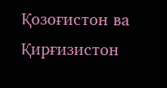Қозоғистон ва Қирғизистон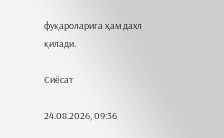фуқароларига ҳам дахл қилади.

Сиёсат

24.08.2026, 09:36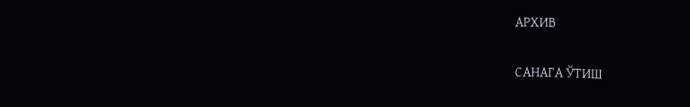АРХИВ

САНАГА ЎТИШ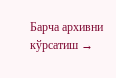Барча архивни кўрсатиш →